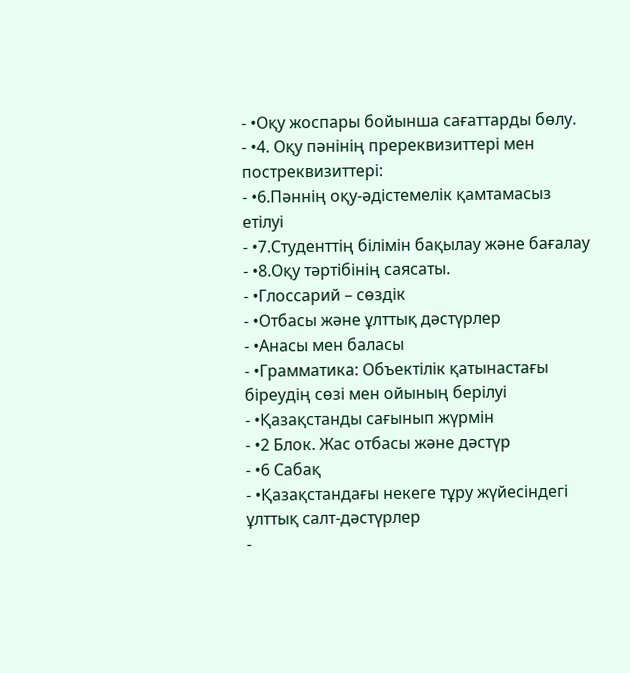- •Оқу жоспары бойынша сағаттарды бөлу.
- •4. Оқу пәнінің пререквизиттері мен постреквизиттері:
- •6.Пәннің оқу-әдістемелік қамтамасыз етілуі
- •7.Студенттің білімін бақылау және бағалау
- •8.Оқу тәртібінің саясаты.
- •Глоссарий – сөздік
- •Отбасы және ұлттық дәстүрлер
- •Анасы мен баласы
- •Грамматика: Объектілік қатынастағы біреудің сөзі мен ойының берілуі
- •Қазақстанды сағынып жүрмін
- •2 Блок. Жас отбасы және дәстүр
- •6 Сабақ
- •Қазақстандағы некеге тұру жүйесіндегі ұлттық салт-дәстүрлер
-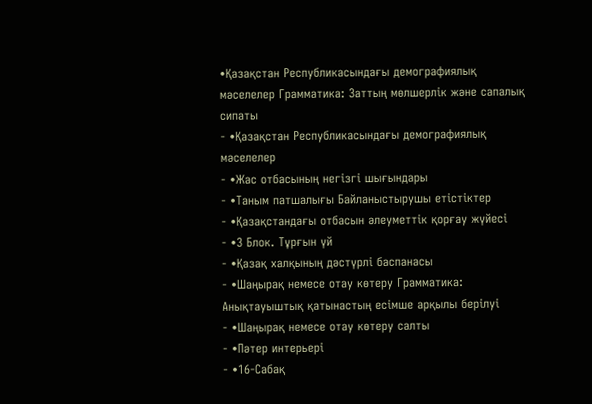•Қазақстан Республикасындағы демографиялық мәселелер Грамматика: Заттың мөлшерлік және сапалық сипаты
- •Қазақстан Республикасындағы демографиялық мәселелер
- •Жас отбасының негізгі шығындары
- •Таным патшалығы Байланыстырушы етістіктер
- •Қазақстандағы отбасын әлеуметтік қорғау жүйесі
- •3 Блок. Тұрғын үй
- •Қазақ халқының дәстүрлі баспанасы
- •Шаңырақ немесе отау көтеру Грамматика: Анықтауыштық қатынастың есімше арқылы берілуі
- •Шаңырақ немесе отау көтеру салты
- •Пәтер интерьері
- •16‑Сабақ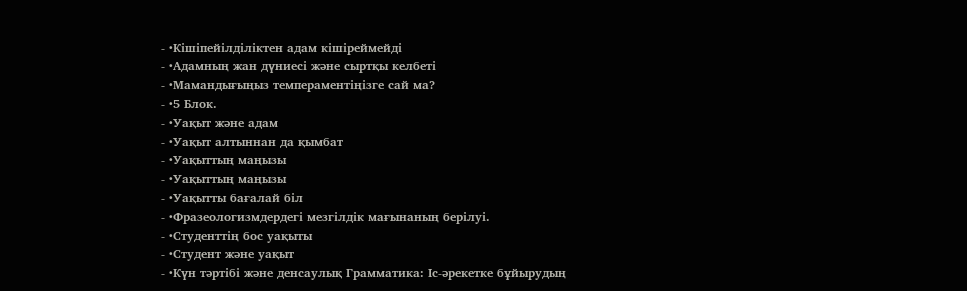- •Кішіпейілділіктен адам кішіреймейді
- •Адамның жан дүниесі және сыртқы келбеті
- •Мамандығыңыз темпераментіңізге сай ма?
- •5 Блок.
- •Уақыт және адам
- •Уақыт алтыннан да қымбат
- •Уақыттың маңызы
- •Уақыттың маңызы
- •Уақытты бағалай біл
- •Фразеологизмдердегі мезгілдік мағынаның берілуі.
- •Студенттің бос уақыты
- •Студент және уақыт
- •Күн тәртібі және денсаулық Грамматика: Іс-әрекетке бұйырудың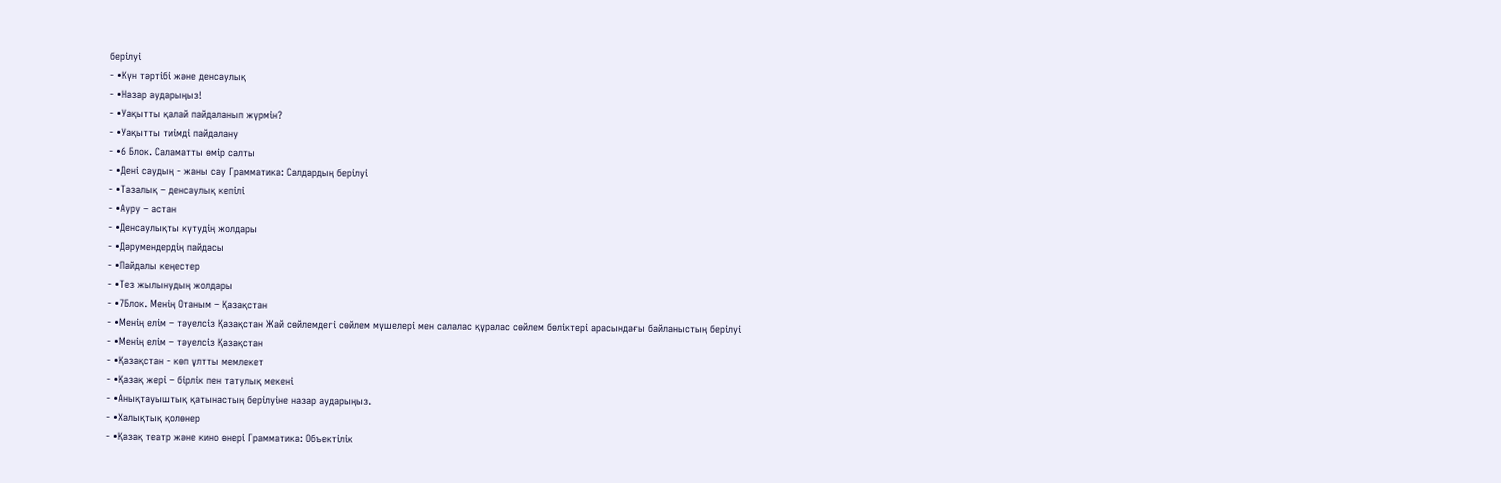берілуі
- •Күн тәртібі және денсаулық
- •Назар аударыңыз!
- •Уақытты қалай пайдаланып жүрмін?
- •Уақытты тиімді пайдалану
- •6 Блок. Саламатты өмір салты
- •Дені саудың - жаны сау Грамматика: Салдардың берілуі
- •Тазалық – денсаулық кепілі
- •Ауру – астан
- •Денсаулықты күтудің жолдары
- •Дәрумендердің пайдасы
- •Пайдалы кеңестер
- •Тез жылынудың жолдары
- •7Блок. Менің Отаным – Қазақстан
- •Менің елім – тәуелсіз Қазақстан Жай сөйлемдегі сөйлем мүшелері мен салалас құралас сөйлем бөліктері арасындағы байланыстың берілуі
- •Менің елім – тәуелсіз Қазақстан
- •Қазақстан - көп ұлтты мемлекет
- •Қазақ жері – бірлік пен татулық мекені
- •Анықтауыштық қатынастың берілуіне назар аударыңыз.
- •Халықтық қолөнер
- •Қазақ театр және кино өнері Грамматика: Объектілік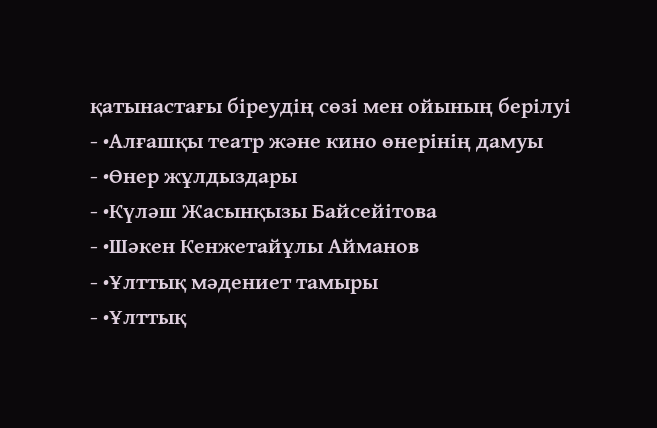қатынастағы біреудің сөзі мен ойының берілуі
- •Алғашқы театр және кино өнерінің дамуы
- •Өнер жұлдыздары
- •Күләш Жасынқызы Байсейітова
- •Шәкен Кенжетайұлы Айманов
- •Ұлттық мәдениет тамыры
- •Ұлттық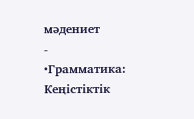мәдениет
- •Грамматика: Кеңістіктік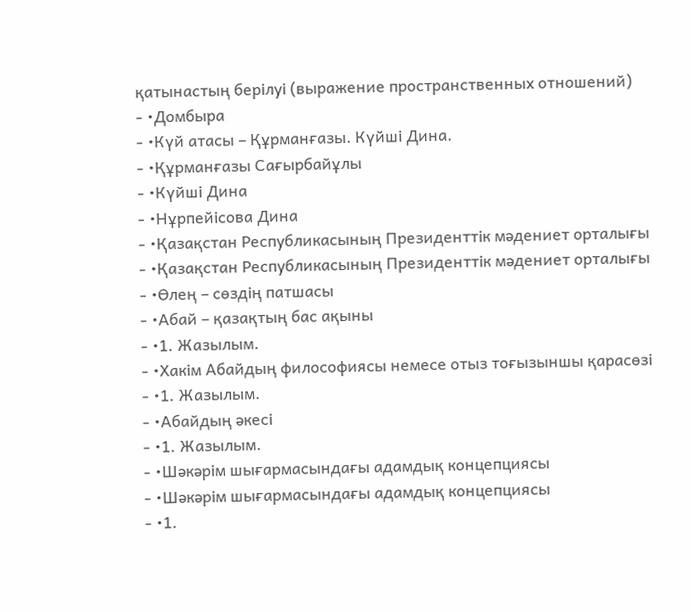қатынастың берілуі (выражение пространственных отношений)
- •Домбыра
- •Күй атасы – Құрманғазы. Күйші Дина.
- •Құрманғазы Сағырбайұлы
- •Күйші Дина
- •Нұрпейісова Дина
- •Қазақстан Республикасының Президенттік мәдениет орталығы
- •Қазақстан Республикасының Президенттік мәдениет орталығы
- •Өлең – сөздің патшасы
- •Абай – қазақтың бас ақыны
- •1. Жазылым.
- •Хакім Абайдың философиясы немесе отыз тоғызыншы қарасөзі
- •1. Жазылым.
- •Абайдың әкесі
- •1. Жазылым.
- •Шәкәрім шығармасындағы адамдық концепциясы
- •Шәкәрім шығармасындағы адамдық концепциясы
- •1.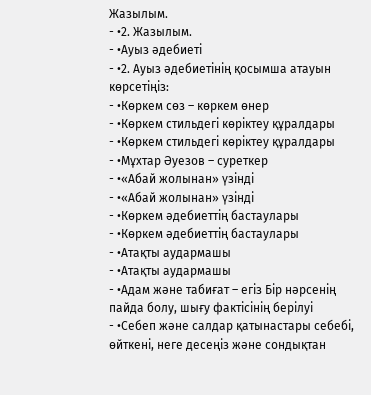Жазылым.
- •2. Жазылым.
- •Ауыз әдебиеті
- •2. Ауыз әдебиетінің қосымша атауын көрсетіңіз:
- •Көркем сөз – көркем өнер
- •Көркем стильдегі көріктеу құралдары
- •Көркем стильдегі көріктеу құралдары
- •Мұхтар Әуезов – суреткер
- •«Абай жолынан» үзінді
- •«Абай жолынан» үзінді
- •Көркем әдебиеттің бастаулары
- •Көркем әдебиеттің бастаулары
- •Атақты аудармашы
- •Атақты аудармашы
- •Адам және табиғат – егіз Бір нәрсенің пайда болу, шығу фактісінің берілуі
- •Себеп және салдар қатынастары себебі, өйткені, неге десеңіз және сондықтан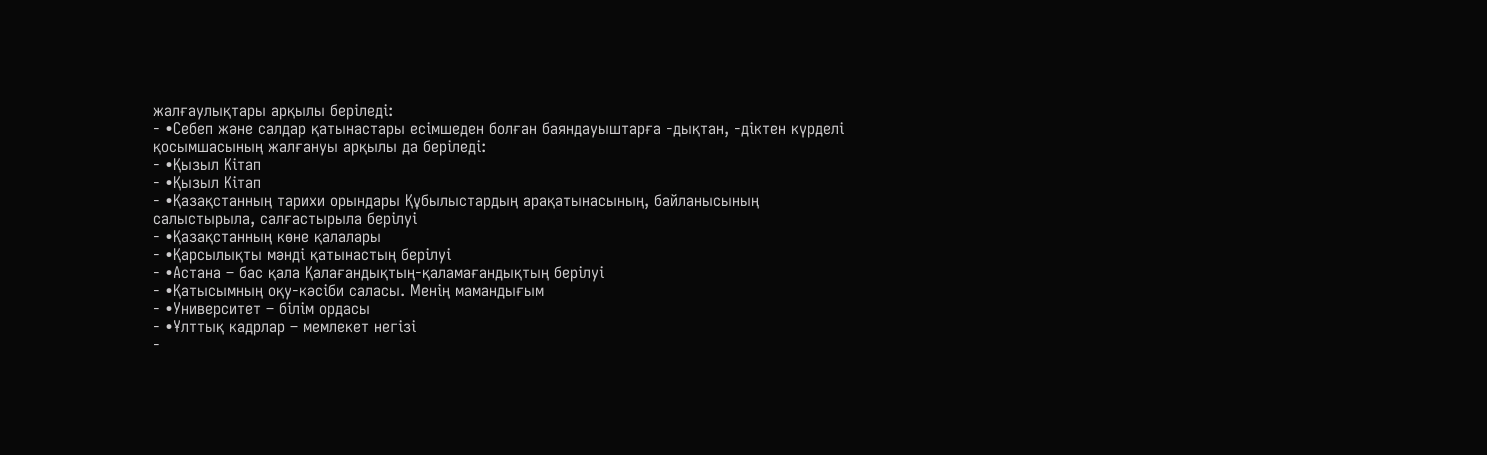жалғаулықтары арқылы беріледі:
- •Себеп және салдар қатынастары есімшеден болған баяндауыштарға ‑дықтан, ‑діктен күрделі қосымшасының жалғануы арқылы да беріледі:
- •Қызыл Кітап
- •Қызыл Кітап
- •Қазақстанның тарихи орындары Құбылыстардың арақатынасының, байланысының салыстырыла, салғастырыла берілуі
- •Қазақстанның көне қалалары
- •Қарсылықты мәнді қатынастың берілуі
- •Астана – бас қала Қалағандықтың-қаламағандықтың берілуі
- •Қатысымның оқу-кәсіби саласы. Менің мамандығым
- •Университет – білім ордасы
- •Ұлттық кадрлар – мемлекет негізі
-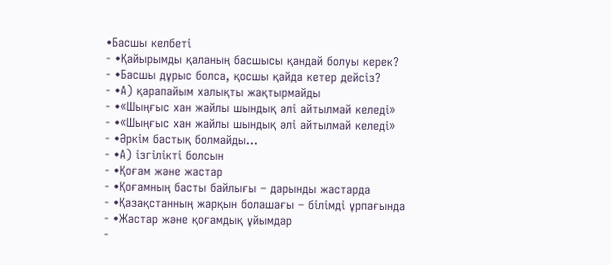•Басшы келбеті
- •Қайырымды қаланың басшысы қандай болуы керек?
- •Басшы дұрыс болса, қосшы қайда кетер дейсiз?
- •А) қарапайым халықты жақтырмайды
- •«Шыңғыс хан жайлы шындық әлі айтылмай келеді»
- •«Шыңғыс хан жайлы шындық әлі айтылмай келеді»
- •Әркім бастық болмайды…
- •А) ізгілікті болсын
- •Қоғам және жастар
- •Қоғамның басты байлығы – дарынды жастарда
- •Қазақстанның жарқын болашағы – білімді ұрпағында
- •Жастар және қоғамдық ұйымдар
-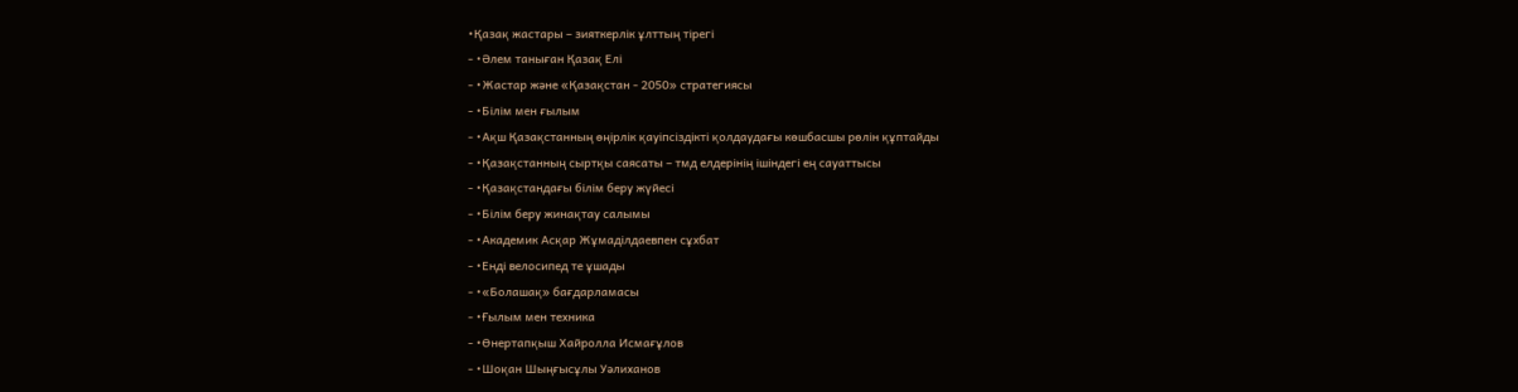•Қазақ жастары – зияткерлік ұлттың тірегі
- •Әлем таныған Қазақ Елі
- •Жастар және «Қазақстан - 2050» стратегиясы
- •Білім мен ғылым
- •Ақш Қазақстанның өңірлік қауіпсіздікті қолдаудағы көшбасшы рөлін құптайды
- •Қазақстанның сыртқы саясаты – тмд елдерінің ішіндегі ең сауаттысы
- •Қазақстандағы білім беру жүйесі
- •Білім беру жинақтау салымы
- •Академик Асқар Жұмаділдаевпен сұхбат
- •Енді велосипед те ұшады
- •«Болашақ» бағдарламасы
- •Ғылым мен техника
- •Өнертапқыш Хайролла Исмағұлов
- •Шоқан Шыңғысұлы Уәлиханов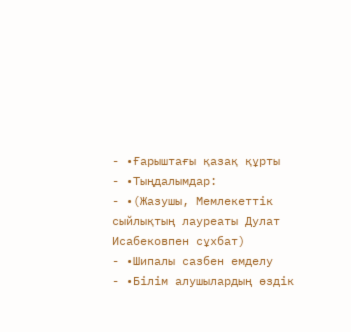- •Ғарыштағы қазақ құрты
- •Тыңдалымдар:
- •(Жазушы, Мемлекеттік сыйлықтың лауреаты Дулат Исабековпен сұхбат)
- •Шипалы сазбен емделу
- •Білім алушылардың өздік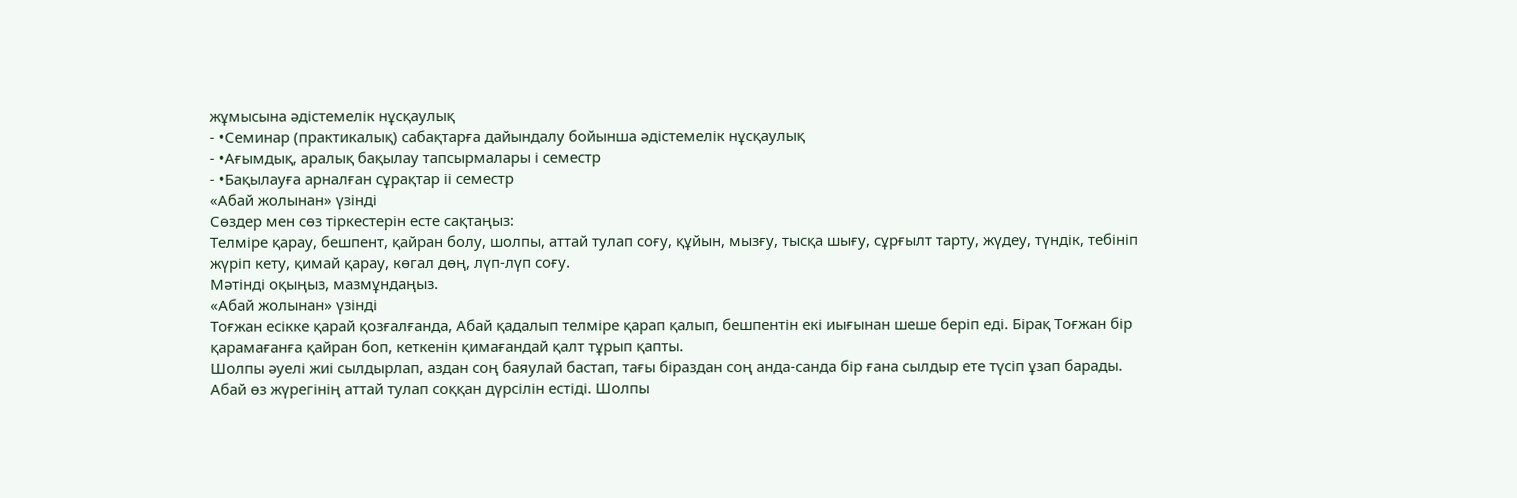жұмысына әдістемелік нұсқаулық
- •Семинар (практикалық) сабақтарға дайындалу бойынша әдістемелік нұсқаулық
- •Ағымдық, аралық бақылау тапсырмалары і семестр
- •Бақылауға арналған сұрақтар іі семестр
«Абай жолынан» үзінді
Сөздер мен сөз тіркестерін есте сақтаңыз:
Телміре қарау, бешпент, қайран болу, шолпы, аттай тулап соғу, құйын, мызғу, тысқа шығу, сұрғылт тарту, жүдеу, түндік, тебініп жүріп кету, қимай қарау, көгал дөң, лүп-лүп соғу.
Мәтінді оқыңыз, мазмұндаңыз.
«Абай жолынан» үзінді
Тоғжан есікке қарай қозғалғанда, Абай қадалып телміре қарап қалып, бешпентін екі иығынан шеше беріп еді. Бірақ Тоғжан бір қарамағанға қайран боп, кеткенін қимағандай қалт тұрып қапты.
Шолпы әуелі жиі сылдырлап, аздан соң баяулай бастап, тағы біраздан соң анда-санда бір ғана сылдыр ете түсіп ұзап барады. Абай өз жүрегінің аттай тулап соққан дүрсілін естіді. Шолпы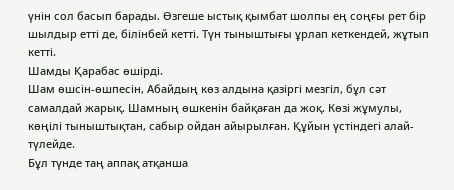үнін сол басып барады. Өзгеше ыстық қымбат шолпы ең соңғы рет бір шылдыр етті де, білінбей кетті. Түн тыныштығы ұрлап кеткендей, жұтып кетті.
Шамды Қарабас өшірді.
Шам өшсін-өшпесін, Абайдың көз алдына қазіргі мезгіл, бұл сәт самалдай жарық. Шамның өшкенін байқаған да жоқ. Көзі жұмулы, көңілі тыныштықтан, сабыр ойдан айырылған. Құйын үстіндегі алай-түлейде.
Бұл түнде таң аппақ атқанша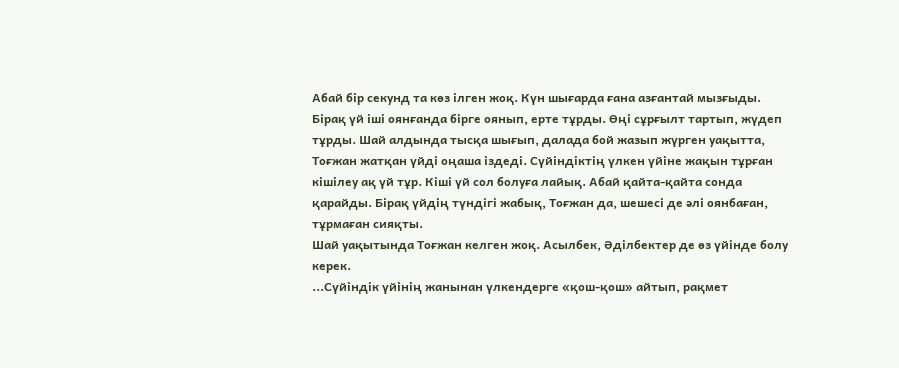Абай бір секунд та көз ілген жоқ. Күн шығарда ғана азғантай мызғыды. Бірақ үй іші оянғанда бірге оянып, ерте тұрды. Өңі сұрғылт тартып, жүдеп тұрды. Шай алдында тысқа шығып, далада бой жазып жүрген уақытта, Тоғжан жатқан үйді оңаша іздеді. Сүйіндіктің үлкен үйіне жақын тұрған кішілеу ақ үй тұр. Кіші үй сол болуға лайық. Абай қайта-қайта сонда қарайды. Бірақ үйдің түндігі жабық, Тоғжан да, шешесі де әлі оянбаған, тұрмаған сияқты.
Шай уақытында Тоғжан келген жоқ. Асылбек, Әділбектер де өз үйінде болу керек.
...Сүйіндік үйінің жанынан үлкендерге «қош-қош» айтып, рақмет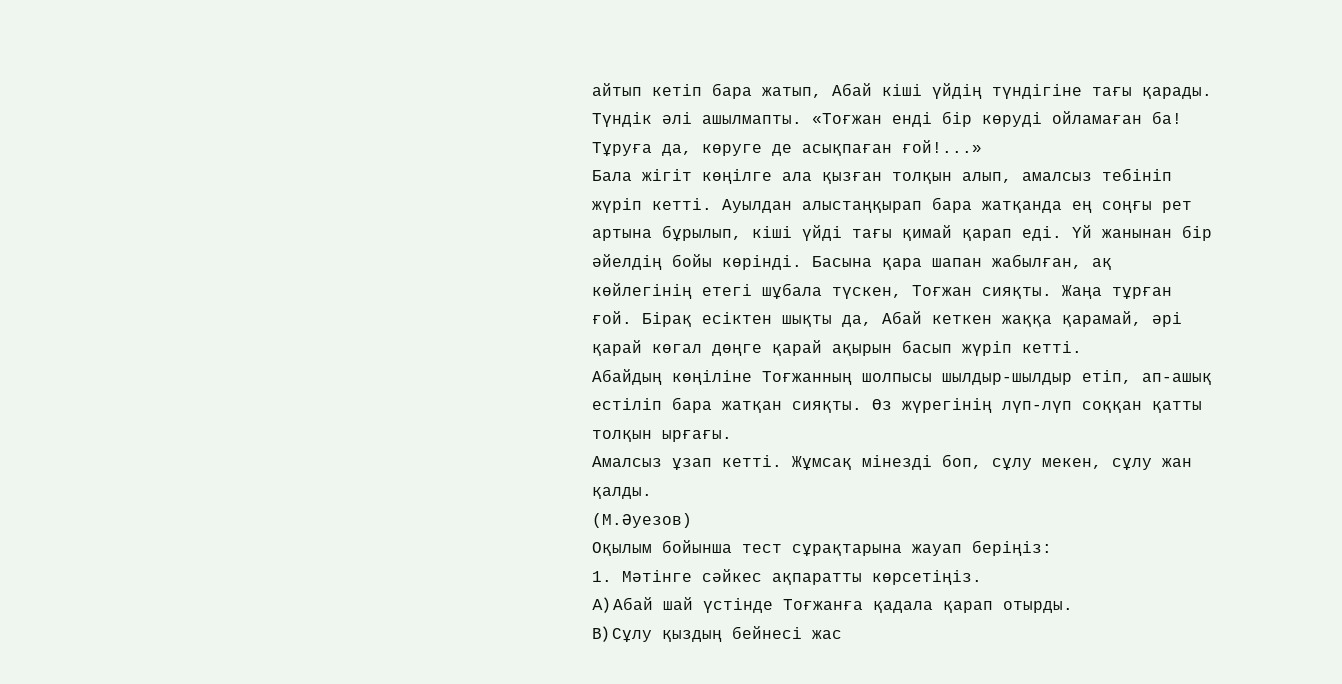айтып кетіп бара жатып, Абай кіші үйдің түндігіне тағы қарады. Түндік әлі ашылмапты. «Тоғжан енді бір көруді ойламаған ба! Тұруға да, көруге де асықпаған ғой!...»
Бала жігіт көңілге ала қызған толқын алып, амалсыз тебініп жүріп кетті. Ауылдан алыстаңқырап бара жатқанда ең соңғы рет артына бұрылып, кіші үйді тағы қимай қарап еді. Үй жанынан бір әйелдің бойы көрінді. Басына қара шапан жабылған, ақ көйлегінің етегі шұбала түскен, Тоғжан сияқты. Жаңа тұрған ғой. Бірақ есіктен шықты да, Абай кеткен жаққа қарамай, әрі қарай көгал дөңге қарай ақырын басып жүріп кетті.
Абайдың көңіліне Тоғжанның шолпысы шылдыр-шылдыр етіп, ап-ашық естіліп бара жатқан сияқты. Өз жүрегінің лүп-лүп соққан қатты толқын ырғағы.
Амалсыз ұзап кетті. Жұмсақ мінезді боп, сұлу мекен, сұлу жан қалды.
(М.Әуезов)
Оқылым бойынша тест сұрақтарына жауап беріңіз:
1. Мәтінге сәйкес ақпаратты көрсетіңіз.
A) Абай шай үстінде Тоғжанға қадала қарап отырды.
B) Сұлу қыздың бейнесі жас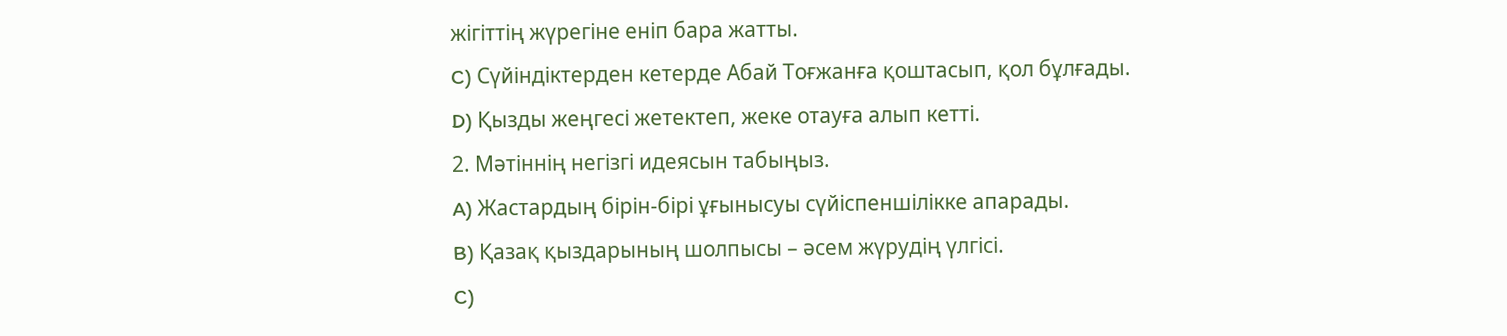жігіттің жүрегіне еніп бара жатты.
C) Сүйіндіктерден кетерде Абай Тоғжанға қоштасып, қол бұлғады.
D) Қызды жеңгесі жетектеп, жеке отауға алып кетті.
2. Мәтіннің негізгі идеясын табыңыз.
A) Жастардың бірін-бірі ұғынысуы сүйіспеншілікке апарады.
B) Қазақ қыздарының шолпысы – әсем жүрудің үлгісі.
C)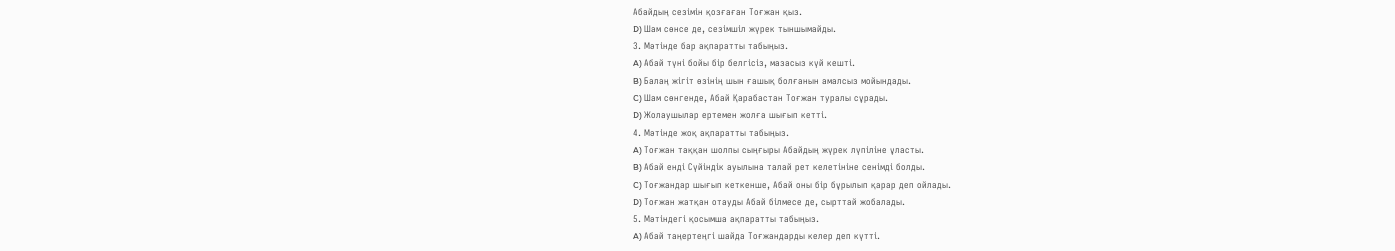Абайдың сезімін қозғаған Тоғжан қыз.
D) Шам сөнсе де, сезімшіл жүрек тыншымайды.
3. Мәтінде бар ақпаратты табыңыз.
A) Абай түні бойы бір белгісіз, мазасыз күй кешті.
B) Балаң жігіт өзінің шын ғашық болғанын амалсыз мойындады.
C) Шам сөнгенде, Абай Қарабастан Тоғжан туралы сұрады.
D) Жолаушылар ертемен жолға шығып кетті.
4. Мәтінде жоқ ақпаратты табыңыз.
A) Тоғжан таққан шолпы сыңғыры Абайдың жүрек лүпіліне ұласты.
B) Абай енді Сүйіндік ауылына талай рет келетініне сенімді болды.
C) Тоғжандар шығып кеткенше, Абай оны бір бұрылып қарар деп ойлады.
D) Тоғжан жатқан отауды Абай білмесе де, сырттай жобалады.
5. Мәтіндегі қосымша ақпаратты табыңыз.
A) Абай таңертеңгі шайда Тоғжандарды келер деп күтті.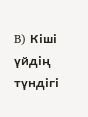B) Кіші үйдің түндігі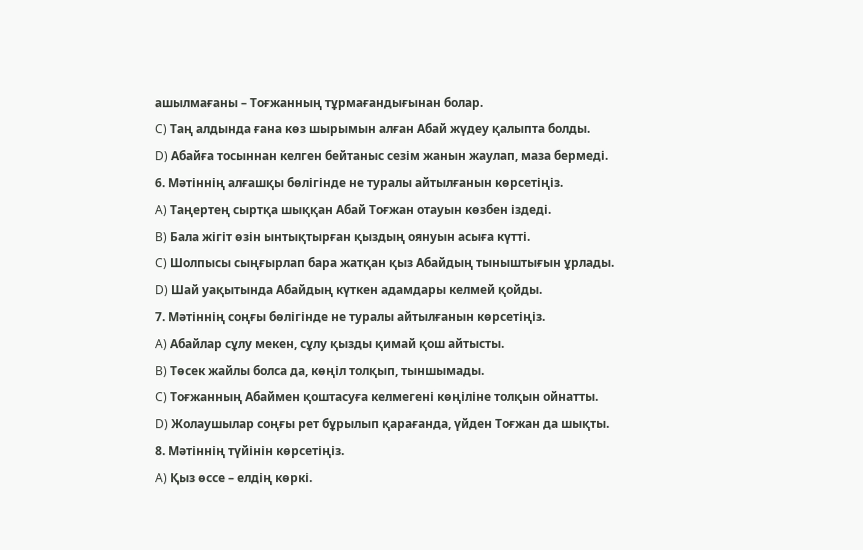ашылмағаны – Тоғжанның тұрмағандығынан болар.
C) Таң алдында ғана көз шырымын алған Абай жүдеу қалыпта болды.
D) Абайға тосыннан келген бейтаныс сезім жанын жаулап, маза бермеді.
6. Мәтіннің алғашқы бөлігінде не туралы айтылғанын көрсетіңіз.
A) Таңертең сыртқа шыққан Абай Тоғжан отауын көзбен іздеді.
B) Бала жігіт өзін ынтықтырған қыздың оянуын асыға күтті.
C) Шолпысы сыңғырлап бара жатқан қыз Абайдың тыныштығын ұрлады.
D) Шай уақытында Абайдың күткен адамдары келмей қойды.
7. Мәтіннің соңғы бөлігінде не туралы айтылғанын көрсетіңіз.
A) Абайлар сұлу мекен, сұлу қызды қимай қош айтысты.
B) Төсек жайлы болса да, көңіл толқып, тыншымады.
C) Тоғжанның Абаймен қоштасуға келмегені көңіліне толқын ойнатты.
D) Жолаушылар соңғы рет бұрылып қарағанда, үйден Тоғжан да шықты.
8. Мәтіннің түйінін көрсетіңіз.
A) Қыз өссе – елдің көркі.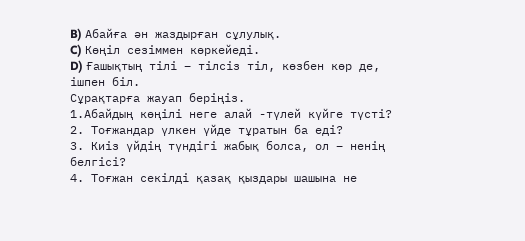B) Абайға ән жаздырған сұлулық.
C) Көңіл сезіммен көркейеді.
D) Ғашықтың тілі – тілсіз тіл, көзбен көр де, ішпен біл.
Сұрақтарға жауап беріңіз.
1.Абайдың көңілі неге алай -түлей күйге түсті?
2. Тоғжандар үлкен үйде тұратын ба еді?
3. Киіз үйдің түндігі жабық болса, ол – ненің белгісі?
4. Тоғжан секілді қазақ қыздары шашына не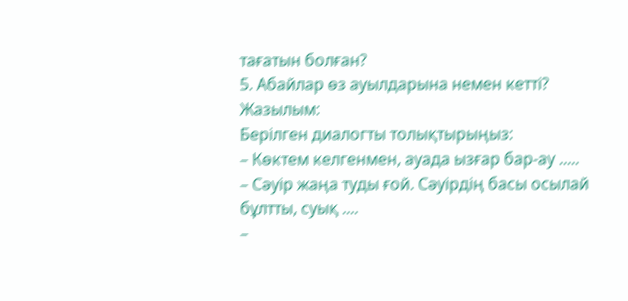тағатын болған?
5. Абайлар өз ауылдарына немен кетті?
Жазылым:
Берілген диалогты толықтырыңыз:
– Көктем келгенмен, ауада ызғар бар-ау .....
– Сәуір жаңа туды ғой. Сәуірдің басы осылай бұлтты, суық ....
–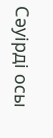Сәуірді осы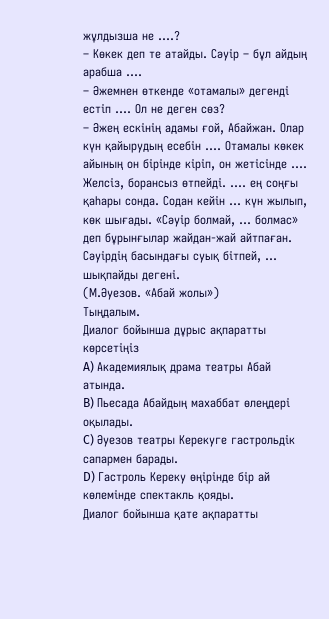жұлдызша не ....?
– Көкек деп те атайды. Сәуір – бұл айдың арабша ....
– Әжемнен өткенде «отамалы» дегенді естіп .... Ол не деген сөз?
– Әжең ескінің адамы ғой, Абайжан. Олар күн қайырудың есебін .... Отамалы көкек айының он бірінде кіріп, он жетісінде .... Желсіз, борансыз өтпейді. .... ең соңғы қаһары сонда. Содан кейін ... күн жылып, көк шығады. «Сәуір болмай, ... болмас» деп бұрынғылар жайдан-жай айтпаған. Сәуірдің басындағы суық бітпей, ... шықпайды дегені.
(М.Әуезов. «Абай жолы»)
Тыңдалым.
Диалог бойынша дұрыс ақпаратты көрсетіңіз
A) Академиялық драма театры Абай атында.
B) Пьесада Абайдың махаббат өлеңдері оқылады.
C) Әуезов театры Керекуге гастрольдік сапармен барады.
D) Гастроль Кереку өңірінде бір ай көлемінде спектакль қояды.
Диалог бойынша қате ақпаратты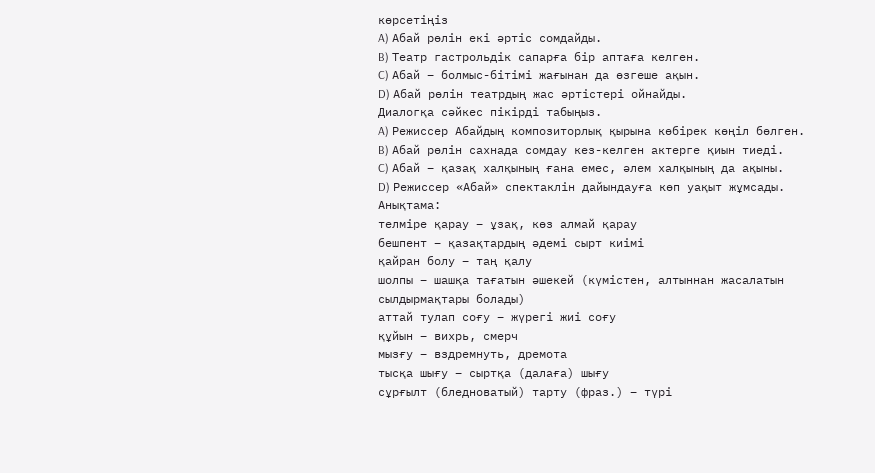көрсетіңіз
A) Абай рөлін екі әртіс сомдайды.
B) Театр гастрольдік сапарға бір аптаға келген.
C) Абай – болмыс-бітімі жағынан да өзгеше ақын.
D) Абай рөлін театрдың жас әртістері ойнайды.
Диалогқа сәйкес пікірді табыңыз.
A) Режиссер Абайдың композиторлық қырына көбірек көңіл бөлген.
B) Абай рөлін сахнада сомдау кез-келген актерге қиын тиеді.
C) Абай – қазақ халқының ғана емес, әлем халқының да ақыны.
D) Режиссер «Абай» спектаклін дайындауға көп уақыт жұмсады.
Анықтама:
телміре қарау – ұзақ, көз алмай қарау
бешпент – қазақтардың әдемі сырт киімі
қайран болу – таң қалу
шолпы – шашқа тағатын әшекей (күмістен, алтыннан жасалатын
сылдырмақтары болады)
аттай тулап соғу – жүрегі жиі соғу
құйын – вихрь, смерч
мызғу – вздремнуть, дремота
тысқа шығу – сыртқа (далаға) шығу
сұрғылт (бледноватый) тарту (фраз.) – түрі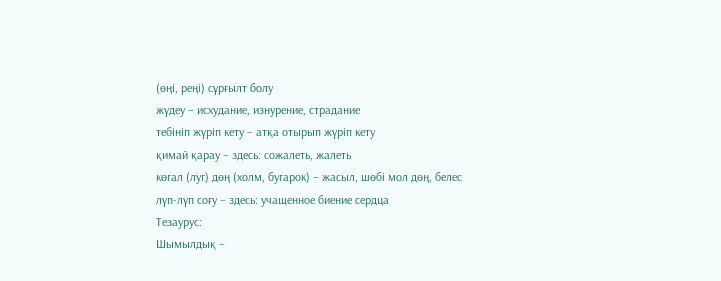(өңі, реңі) сұрғылт болу
жүдеу – исхудание, изнурение, страдание
тебініп жүріп кету – атқа отырып жүріп кету
қимай қарау – здесь: сожалеть, жалеть
көгал (луг) дөң (холм, бугарок) – жасыл, шөбі мол дөң, белес
лүп-лүп соғу – здесь: учащенное биение сердца
Тезаурус:
Шымылдық –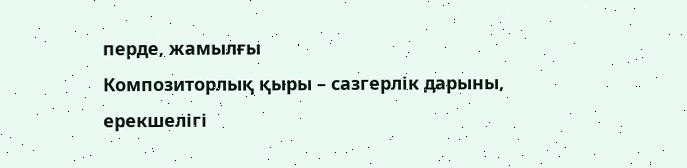перде, жамылғы
Композиторлық қыры – сазгерлік дарыны, ерекшелігі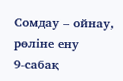Сомдау – ойнау, рөліне ену
9-сабақ